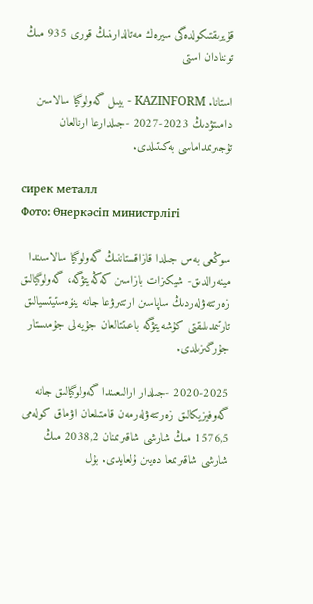قۇيرىقتىكولدەگى سيرەك مەتالدارىنىڭ قورى 935 مىڭ توننادان استى

استانا. KAZINFORM - بيىل گەولوگيا سالاسىن دامىتۋدىڭ 2023-2027 -جىلدارعا ارنالعان تۇجىرىمداماسى بەكىتىلدى.

сирек металл
Фото: Өнеркәсіп министрлігі

سوڭعى بەس جىلدا قازاقستاننىڭ گەولوگيا سالاسىندا مينەرالدىق- شيكىزات بازاسىن كەڭەيتۋگە، گەولوگيالىق زەرتتەۋلەردىڭ ساپاسىن ارتتىرۋعا جانە ينۆەستيتسيالىق تارتىمدىلىقتى كۇشەيتۋگە باعىتتالعان جۇيەلى جۇمىستار جۇرگىزىلدى.

2020-2025 -جىلدار ارالىعىندا گەولوگيالىق جانە گەوفيزيكالىق زەرتتەۋلەرمەن قامتىلعان اۋماق كولەمى 1576,5 مىڭ شارشى شاقىرىمنان 2038,2 مىڭ شارشى شاقىرىمعا دەيىن ۇلعايدى. بۇل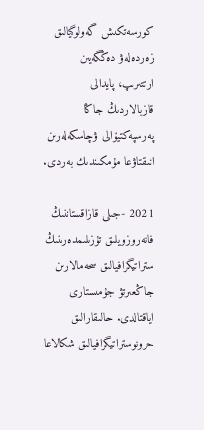كورسەتكىش گەولوگيالىق زەردەلەۋ دەڭگەيىن ارتتىرىپ، پايدالى قازبالاردىڭ جاڭا پەرسپەكتيۆالى ۋچاسكەلەرىن انىقتاۋعا مۇمكىندىك بەردى.

2021 -جىلى قازاقستاننىڭ فانەروزويلىق تۇزىلىمدەرىنىڭ ستراتيگرافيالىق سحەمالارىن جاڭعىرتۋ جۇمىستارى اياقتالدى. حالىقارالىق حرونوستراتيگرافيالىق شكالاعا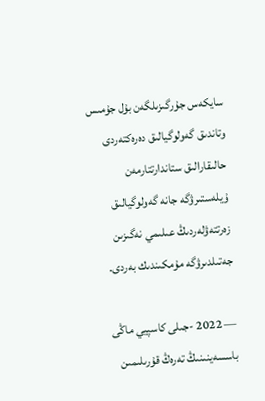سايكەس جۇرگىزىلگەن بۇل جۇمىس وتاندىق گەولوگيالىق دەرەكتەردى حالىقارالىق ستاندارتتارمەن ۇيلەستىرۋگە جانە گەولوگيالىق زەرتتەۋلەردىڭ عىلىمي نەگىزىن جەتىلدىرۋگە مۇمكىندىك بەردى.

— 2022 -جىلى كاسپيي ماڭى باسسەينىنىڭ تەرەڭ قۇرىلىمىن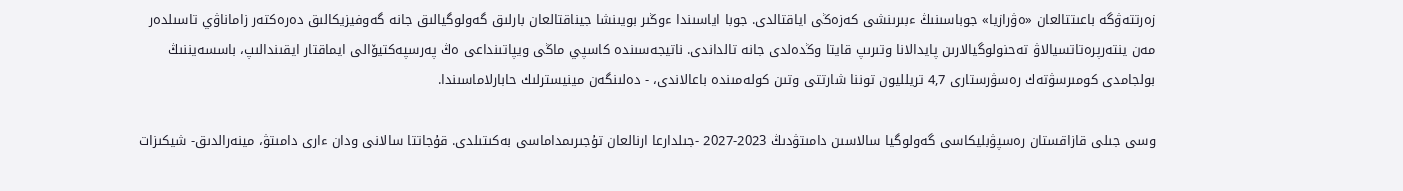زەرتتەۋگە باعىتتالعان «ەۋرازيا» جوباسىنىڭ ءبىرىنشى كەزەڭى اياقتالدى. جوبا اياسىندا ءوڭىر بويىنشا جيناقتالعان بارلىق گەولوگيالىق جانە گەوفيزيكالىق دەرەكتەر زاماناۋي تاسىلدەر مەن ينتەرپرەتاتسيالاۋ تەحنولوگيالارىن پايدالانا وتىرىپ قايتا وڭدەلدى جانە تالداندى. ناتيجەسىندە كاسپي ماڭى ويپاتىنداعى ەڭ پەرسپەكتيۆالى ايماقتار ايقىندالىپ، باسسەيننىڭ بولجامدى كومىرسۋتەك رەسۋرستارى 4,7 تريلليون توننا شارتتى وتىن كولەمىندە باعالاندى، - دەلىنگەن مينيسترلىك حابارلاماسىندا.

وسى جىلى قازاقستان رەسپۋبليكاسى گەولوگيا سالاسىن دامىتۋدىڭ 2023-2027 -جىلدارعا ارنالعان تۇجىرىمداماسى بەكىتىلدى. قۇجاتتا سالانى ودان ءارى دامىتۋ، مينەرالدىق- شيكىزات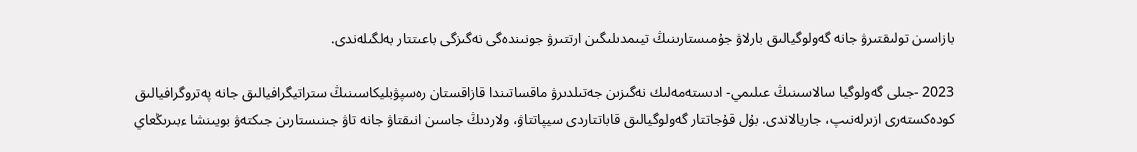بازاسىن تولىقتىرۋ جانە گەولوگيالىق بارلاۋ جۇمىستارىنىڭ تيىمدىلىگىن ارتتىرۋ جونىندەگى نەگىزگى باعىتتار بەلگىلەندى.

2023 -جىلى گەولوگيا سالاسىنىڭ عىلىمي- ادىستەمەلىك نەگىزىن جەتىلدىرۋ ماقساتىندا قازاقستان رەسپۋبليكاسىنىڭ ستراتيگرافيالىق جانە پەتروگرافيالىق كودەكستەرى ازىرلەنىپ، جاريالاندى. بۇل قۇجاتتار گەولوگيالىق قاباتتاردى سيپاتتاۋ، ولاردىڭ جاسىن انىقتاۋ جانە تاۋ جىنىستارىن جىكتەۋ بويىنشا ءبىرىڭعاي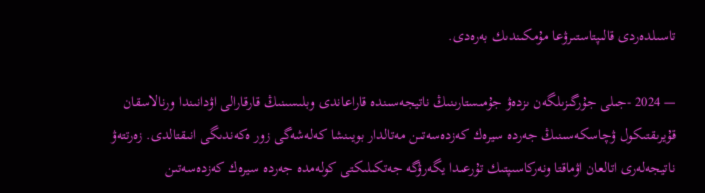تاسىلدەردى قالىپتاستىرۋعا مۇمكىندىك بەرەدى.

— 2024 -جىلى جۇرگىزىلگەن ىزدەۋ جۇمىستارىنىڭ ناتيجەسىندە قاراعاندى وبلىسىنىڭ قارقارالى اۋدانىندا ورنالاسقان قۇيرىقتىكول ۋچاسكەسىنىڭ جەردە سيرەك كەزدەسەتىن مەتالدار بويىنشا كەلەشەگى زور ەكەندىگى انىقتالدى. زەرتتەۋ ناتيجەلەرى اتالعان اۋماقتا ونەركاسىپتىك تۇرعىدا يگەرۋگە جەتكىلىكتى كولەمدە جەردە سيرەك كەزدەسەتىن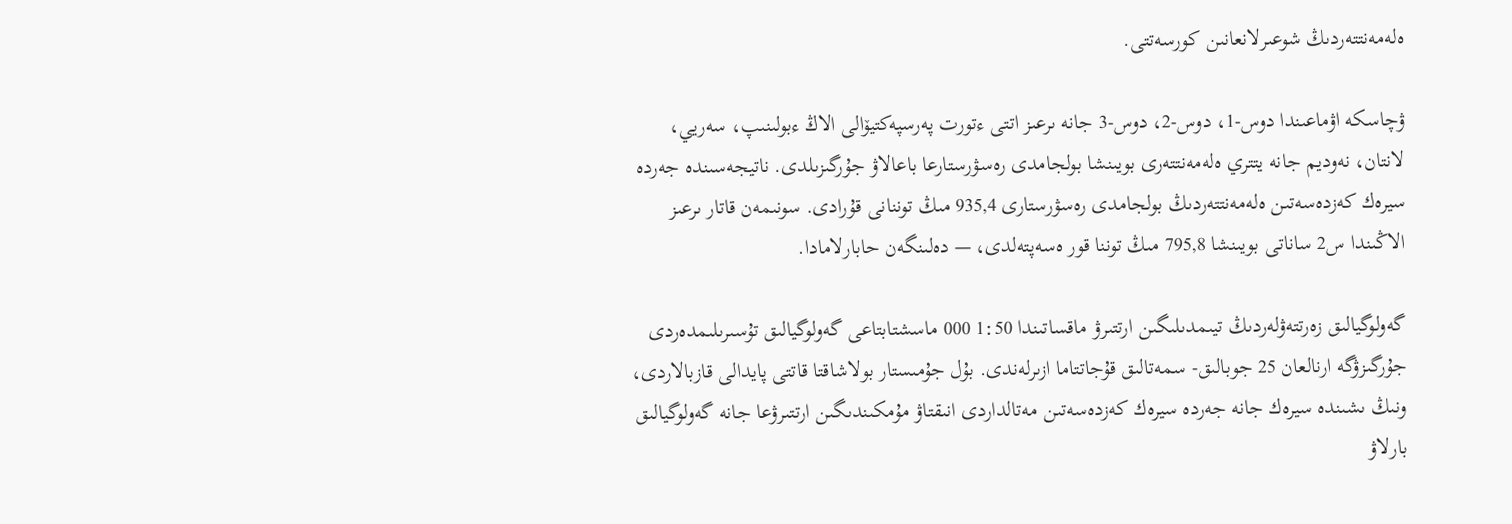ەلەمەنتتەردىڭ شوعىرلانعانىن كورسەتتى.

ۋچاسكە اۋماعىندا دوس-1، دوس-2، دوس-3 جانە ىرعىز اتتى ءتورت پەرسپەكتيۆالى الاڭ ءبولىنىپ، سەريي، لانتان، نەوديم جانە يتتري ەلەمەنتتەرى بويىنشا بولجامدى رەسۋرستارعا باعالاۋ جۇرگىزىلدى. ناتيجەسىندە جەردە سيرەك كەزدەسەتىن ەلەمەنتتەردىڭ بولجامدى رەسۋرستارى 935,4 مىڭ توننانى قۇرادى. سونىمەن قاتار ىرعىز الاڭىندا س2 ساناتى بويىنشا 795,8 مىڭ توننا قور ەسەپتەلدى، — دەلىنگەن حابارلامادا.

گەولوگيالىق زەرتتەۋلەردىڭ تيىمدىلىگىن ارتتىرۋ ماقساتىندا 1:50 000 ماسشتابتاعى گەولوگيالىق تۇسىرىلىمدەردى جۇرگىزۋگە ارنالعان 25 جوبالىق- سمەتالىق قۇجاتتاما ازىرلەندى. بۇل جۇمىستار بولاشاقتا قاتتى پايدالى قازبالاردى، ونىڭ ىشىندە سيرەك جانە جەردە سيرەك كەزدەسەتىن مەتالداردى انىقتاۋ مۇمكىندىگىن ارتتىرۋعا جانە گەولوگيالىق بارلاۋ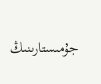جۇمىستارىنىڭ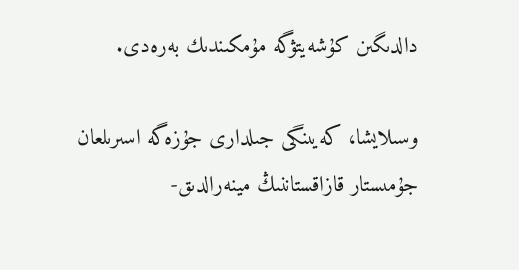دالدىگىن كۇشەيتۋگە مۇمكىندىك بەرەدى.

وسىلايشا، كەيىنگى جىلدارى جۇزەگە اسىرىلعان جۇمىستار قازاقستاننىڭ مينەرالدىق-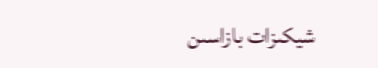شيكىزات بازاسىن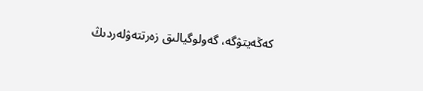كەڭەيتۋگە، گەولوگيالىق زەرتتەۋلەردىڭ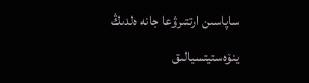ساپاسىن ارتتىرۋعا جانە ەلدىڭ ينۆەستيتسيالىق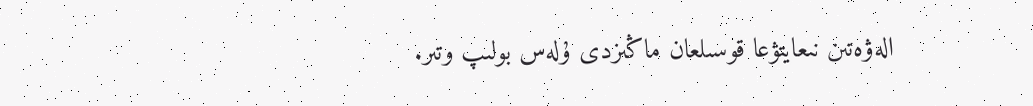الەۋەتىن نىعايتۋعا قوسىلعان ماڭىزدى ۇلەس بولىپ وتىر.